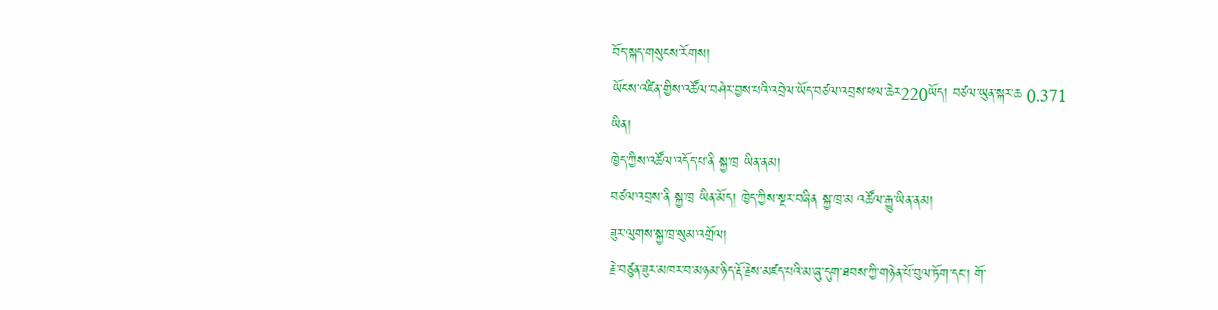བོད་སྐད་གསུངས་རོགས།
ཡོངས་འཛིན་གྱིས་འཚོལ་བཤེར་བྱས་པའི་འབྲེལ་ཡོད་བཙལ་འབྲས་ཕལ་ཆེར220ཡོད། བཙལ་ཡུན་སྐར་ཆ 0.371
ཡིན།
ཁྱེད་ཀྱིས་འཚོལ་འདོད་པ་ནི སྐྱ་ཁྲ ཡིན་ནམ།
བཙལ་འབྲས་ནི སྐྱ་ཁྲ ཡིན་མོད། ཁྱེད་ཀྱིས་སྔར་བཞིན སྐྱ་ཁྲ་མ འཚོལ་རྒྱུ་ཡིན་ནམ།
ཟུར་ལུགས་སྐྱ་ཁྲ་སུམ་འགྲོལ།
རྗེ་བཙུན་ཟུར་མཁར་བ་མཉམ་ཉིད་རྡོ་རྗེས་མཛད་པའི་མ་ཞུ་དུག་ཐབས་ཀྱི་གཉེན་པོ་བུལ་ཏོག་དང་། གོ་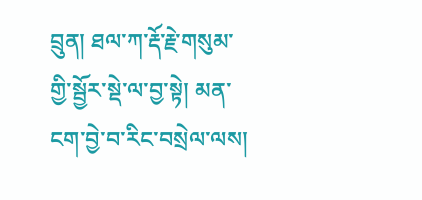བྲུན། ཐལ་ཀ་རྡོ་རྗེ་གསུམ་གྱི་སྦྱོར་སྡེ་ལ་བྱ་སྟེ། མན་ངག་བྱེ་བ་རིང་བསྲེལ་ལས།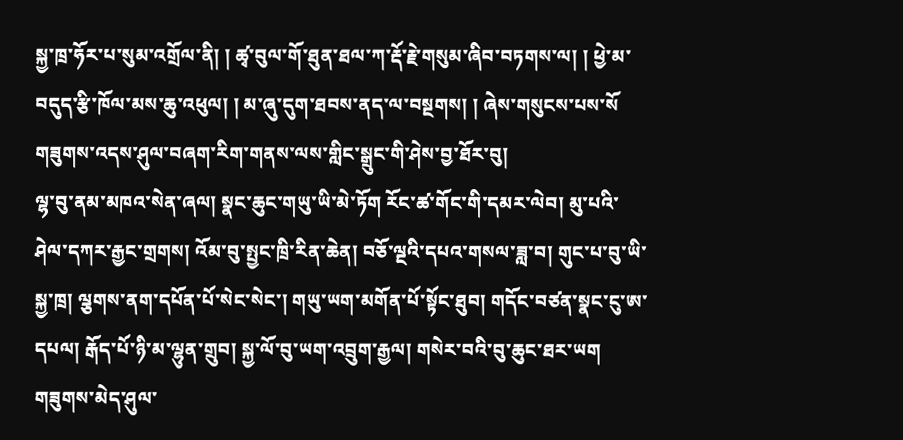སྐྱ་ཁྲ་ཧོར་པ་སུམ་འགྲོལ་ནི། ། ཚྭ་བུལ་གོ་ཐུན་ཐལ་ཀ་རྡོ་རྗེ་གསུམ་ཞིབ་བཏགས་ལ། ། ཕྱེ་མ་བདུད་རྩི་ཁོལ་མས་ཆུ་འཕུལ། ། མ་ཞུ་དུག་ཐབས་ནད་ལ་བསྔགས། ། ཞེས་གསུངས་པས་སོ
གཟུགས་འདས་ཤུལ་བཞག་རིག་གནས་ལས་གླིང་སྒྲུང་གི་ཤེས་བྱ་ཐོར་བུ།
ལྷ་བུ་ནམ་མཁའ་སེན་ཞལ། སྣང་ཆུང་གཡུ་ཡི་མེ་ཏོག རོང་ཚ་གོང་གི་དམར་ལེབ། མུ་པའི་ཤེལ་དཀར་རྒྱང་གྲགས། འོམ་བུ་སྤྱང་ཁྲི་རིན་ཆེན། བཅོ་ལྔའི་དཔའ་གསལ་ཟླ་བ། གུང་པ་བུ་ཡི་སྐྱ་ཁྲ། ལྕགས་ནག་དཔོན་པོ་སེང་སེང་། གཡུ་ཡག་མགོན་པོ་སྟོང་ཐུབ། གདོང་བཙན་སྣང་ངུ་ཨ་དཔལ། རྒོད་པོ་ཉི་མ་ལྷུན་གྲུབ། སྐྱ་ལོ་བུ་ཡག་འབྲུག་རྒྱལ། གསེར་བའི་བུ་ཆུང་ཐར་ཡག
གཟུགས་མེད་ཤུལ་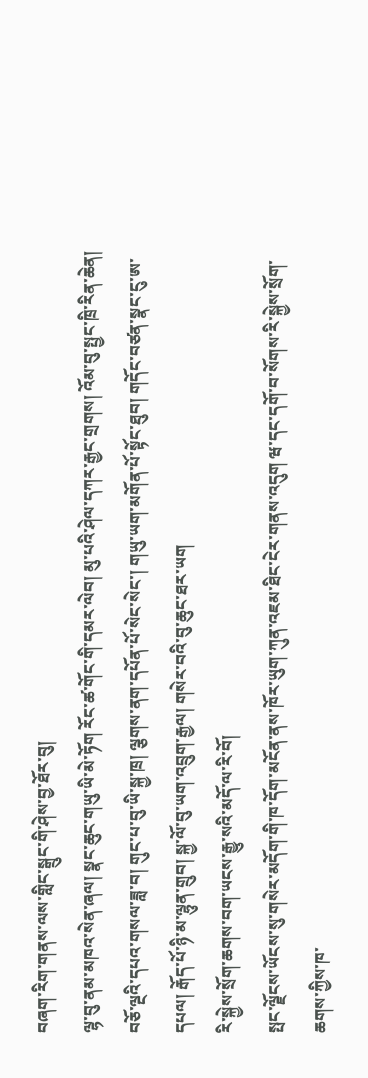བཞག་རིག་གནས་ལས་གླིང་སྒྲུང་གི་ཤེས་བྱ་ཐོར་བུ།
ལྷ་བུ་ནམ་མཁའ་སེན་ཞལ། སྣང་ཆུང་གཡུ་ཡི་མེ་ཏོག རོང་ཚ་གོང་གི་དམར་ལེབ། མུ་པའི་ཤེལ་དཀར་རྒྱང་གྲགས། འོམ་བུ་སྤྱང་ཁྲི་རིན་ཆེན། བཅོ་ལྔའི་དཔའ་གསལ་ཟླ་བ། གུང་པ་བུ་ཡི་སྐྱ་ཁྲ། ལྕགས་ནག་དཔོན་པོ་སེང་སེང་། གཡུ་ཡག་མགོན་པོ་སྟོང་ཐུབ། གདོང་བཙན་སྣང་ངུ་ཨ་དཔལ། རྒོད་པོ་ཉི་མ་ལྷུན་གྲུབ། སྐྱ་ལོ་བུ་ཡག་འབྲུག་རྒྱལ། གསེར་བའི་བུ་ཆུང་ཐར་ཡག
རི་སྐྱེས་སྲོག་ཆགས་བག་ཡངས་རྒྱུ་སའི་མདོ་ལ་རི་བོ།
སྤང་ལྗོངས་ཡོངས་སུ་གསེར་མདོག་གི་ཁ་དོག་མངོན་ནས་ཁོར་ཡུག་ཀུན་འཇམ་ཐིང་ངེར་གནས་འདུག ཝ་དང་དགོ་བ་སོགས་རི་སྐྱེས་སྲོག་ཆགས་ཀྱིས་ཁ་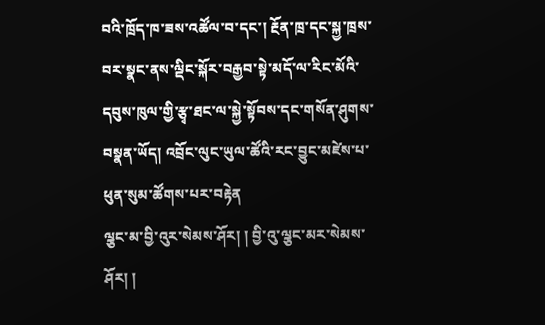བའི་ཁྲོད་ཁ་ཟས་འཚོལ་བ་དང་། རྔོན་ཁྲ་དང་སྐྱ་ཁྲས་བར་སྣང་ནས་ལྡིང་སྐོར་བརྒྱབ་སྟེ་མདོ་ལ་རིང་མོའི་དབུས་ཁུལ་གྱི་རྩྭ་ཐང་ལ་སྐྱེ་སྟོབས་དང་གསོན་ཤུགས་བསྣན་ཡོད། འབྲོང་ལུང་ཡུལ་ཚོའི་རང་བྱུང་མཛེས་པ་ཕུན་སུམ་ཚོགས་པར་བརྟེན
ལྕང་མ་བྱི་འུར་སེམས་ཤོར། ། བྱི་འུ་ལྕང་མར་སེམས་ཤོར། །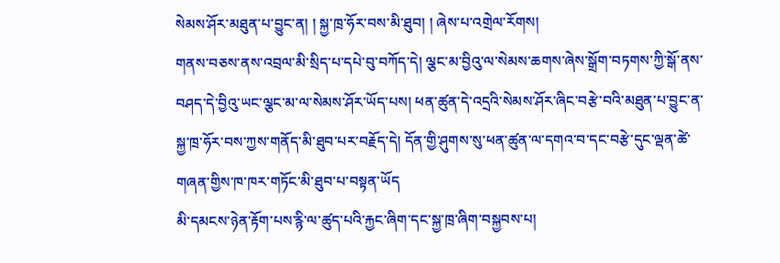སེམས་ཤོར་མཐུན་པ་བྱུང་ན། ། སྐྱ་ཁྲ་ཧོར་བས་མི་ཐུབ། ། ཞེས་པ་འགྲེལ་རོགས།
གནས་བཅས་ནས་འབྲལ་མི་སྲིད་པ་དཔེ་བུ་བཀོད་དེ། ལྕང་མ་བྱིའུ་ལ་སེམས་ཆགས་ཞེས་སྒྲོག་བཏགས་ཀྱི་སྒོ་ནས་བཤད་དེ་བྱིའུ་ཡང་ལྕང་མ་ལ་སེམས་ཤོར་ཡོད་པས། ཕན་ཚུན་དེ་འདྲའི་སེམས་ཤོར་ཞིང་བརྩེ་བའི་མཐུན་པ་བྱུང་ན་སྐྱ་ཁྲ་ཧོར་བས་ཀྱས་གནོད་མི་ཐུབ་པར་བརྗོད་དེ། དོན་གྱི་ཤུགས་སུ་ཕན་ཚུན་ལ་དགའ་བ་དང་བརྩེ་དུང་ལྡན་ཚེ་གཞན་གྱིས་ཁ་ཁར་གཏོང་མི་ཐུབ་པ་བསྟན་ཡོད
མི་དམངས་ཉེན་རྟོག་པས་རྙི་ལ་ཚུད་པའི་རྐྱང་ཞིག་དང་སྐྱ་ཁྲ་ཞིག་བསྐྱབས་པ།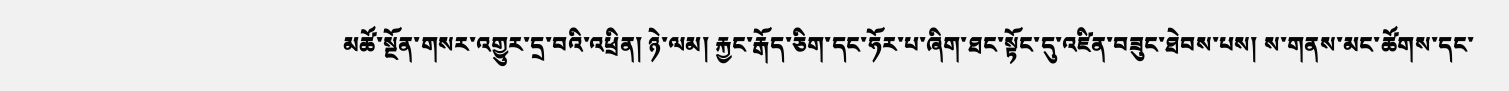མཚོ་སྔོན་གསར་འགྱུར་དྲ་བའི་འཕྲིན། ཉེ་ལམ། རྐྱང་རྒོད་ཅིག་དང་ཧོར་པ་ཞིག་ཐང་སྟོང་དུ་འཛིན་བཟུང་ཐེབས་པས། ས་གནས་མང་ཚོགས་དང་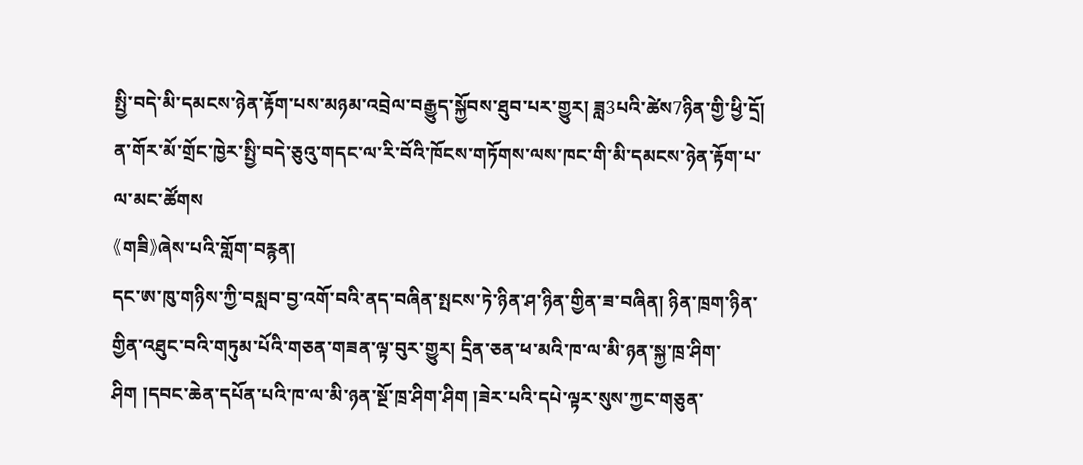སྤྱི་བདེ་མི་དམངས་ཉེན་རྟོག་པས་མཉམ་འབྲེལ་བརྒྱུད་སྐྱོབས་ཐུབ་པར་གྱུར། ཟླ3པའི་ཚེས7ཉིན་གྱི་ཕྱི་དྲོ། ན་གོར་མོ་གྲོང་ཁྱེར་སྤྱི་བདེ་ཅུའུ་གདང་ལ་རི་བོའི་ཁོངས་གཏོགས་ལས་ཁང་གི་མི་དམངས་ཉེན་རྟོག་པ་ལ་མང་ཚོགས
《གཟི》ཞེས་པའི་གློག་བརྙན།
དང་ཨ་ཁུ་གཉིས་ཀྱི་བསླབ་བྱ་འགོ་བའི་ནད་བཞིན་སྤངས་ཏེ་ཉིན་ཤ་ཉིན་གྱིན་ཟ་བཞིན། ཉིན་ཁྲག་ཉིན་གྱིན་འཐུང་བའི་གཏུམ་པོའི་གཅན་གཟན་ལྟ་བུར་གྱུར། དྲིན་ཅན་ཕ་མའི་ཁ་ལ་མི་ཉན་སྐྱ་ཁྲ་ཤིག་ཤིག །དབང་ཆེན་དཔོན་པའི་ཁ་ལ་མི་ཉན་སྔོ་ཁྲ་ཤིག་ཤིག །ཟེར་པའི་དཔེ་ལྟར་སུས་ཀྱང་གཅུན་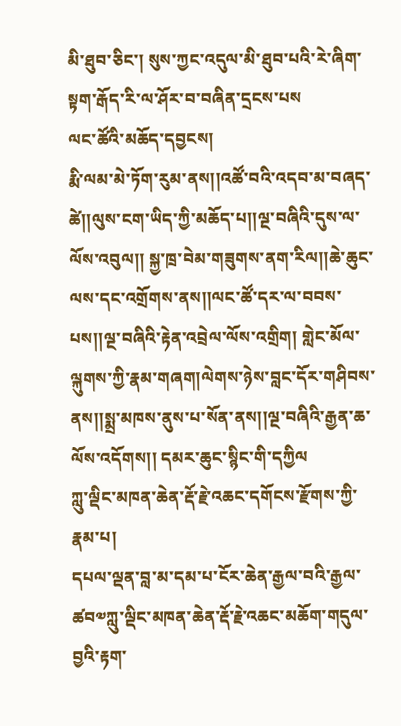མི་ཐུབ་ཅིང་། སུས་ཀྱང་འདུལ་མི་ཐུབ་པའི་རེ་ཞིག་སྟག་རྒོད་རི་ལ་ཤོར་བ་བཞིན་དྲངས་པས
ལང་ཚོའི་མཆོད་དབྱངས།
རྨི་ལམ་མེ་ཏོག་རུམ་ནས།།འཚོ་བའི་འདབ་མ་བཞད་ཚེ།།ལུས་ངག་ཡིད་ཀྱི་མཆོད་པ།།ལྔ་བཞིའི་དུས་ལ་ལོས་འབུལ།། སྐྱ་ཁྲ་བེམ་གཟུགས་ནག་རིལ།།ཆེ་ཆུང་ལས་དང་འགྲོགས་ནས།།ལང་ཚོ་དར་ལ་བབས་པས།།ལྔ་བཞིའི་རྟེན་འབྲེལ་ལོས་འགྲིག། གླེང་མོལ་ལྐུགས་ཀྱི་རྣམ་གཞག།ལེགས་ཉེས་བླང་དོར་གཤིབས་ནས།།སྨྲ་མཁས་ནུས་པ་སོན་ནས།།ལྔ་བཞིའི་རྒྱན་ཆ་ལོས་འདོགས།། དམར་ཆུང་སྙིང་གི་དཀྱིལ
ཀླུ་ལྡིང་མཁན་ཆེན་རྡོ་རྗེ་འཆང་དགོངས་རྫོགས་ཀྱི་རྣམ་པ།
དཔལ་ལྡན་བླ་མ་དམ་པ་ངོར་ཆེན་རྒྱལ་བའི་རྒྱལ་ཚབ༧ཀླུ་ལྡིང་མཁན་ཆེན་རྡོ་རྗེ་འཆང་མཆོག་གདུལ་བྱའི་རྟག་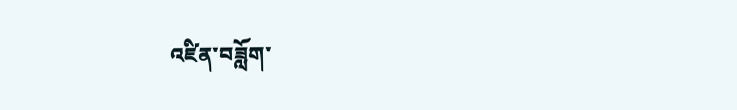འཛིན་བཟློག་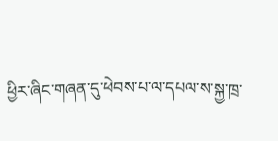ཕྱིར་ཞིང་གཞན་དུ་ཕེབས་པ་ལ་དཔལ་ས་སྐྱ་ཁྲ་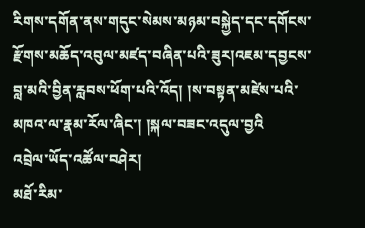རིགས་དགོན་ནས་གདུང་སེམས་མཉམ་བསྐྱེད་དང་དགོངས་རྫོགས་མཆོད་འབུལ་མཛད་བཞིན་པའི་ཟུར།འཇམ་དབྱངས་བླ་མའི་བྱིན་རླབས་ཕོག་པའི་འོད། །ས་བསྟན་མཛེས་པའི་མཁའ་ལ་རྣམ་རོལ་ཞིང་། །སྐལ་བཟང་འདུལ་བྱའི
འབྲེལ་ཡོད་འཚོལ་བཤེར།
མཐོ་རིམ་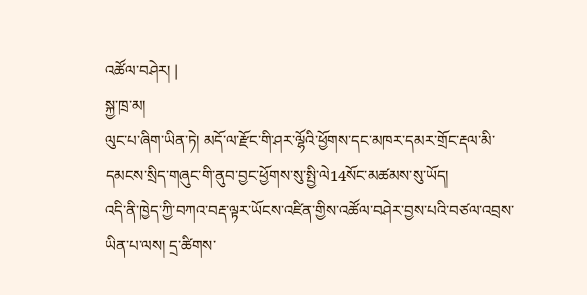འཚོལ་བཤེར། |
སྐྱ་ཁྲ་མ།
ལུང་པ་ཞིག་ཡིན་ཏེ། མདོ་ལ་རྫོང་གི་ཤར་ལྷོའི་ཕྱོགས་དང་མཁར་དམར་གྲོང་རྡལ་མི་དམངས་སྲིད་གཞུང་གི་ནུབ་བྱང་ཕྱོགས་སུ་སྤྱི་ལེ14སོང་མཚམས་སུ་ཡོད།
འདི་ནི་ཁྱེད་ཀྱི་བཀའ་བརྡ་ལྟར་ཡོངས་འཛིན་གྱིས་འཚོལ་བཤེར་བྱས་པའི་བཙལ་འབྲས་ཡིན་པ་ལས། དྲ་ཚིགས་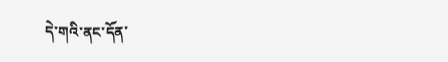དེ་གའི་ནང་དོན་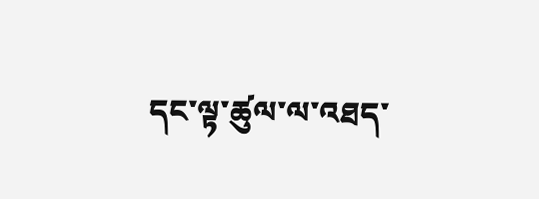དང་ལྟ་ཚུལ་ལ་འཐད་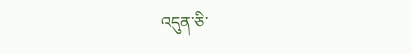འདུན་ཅི་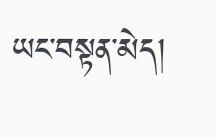ཡང་བསྟན་མེད།